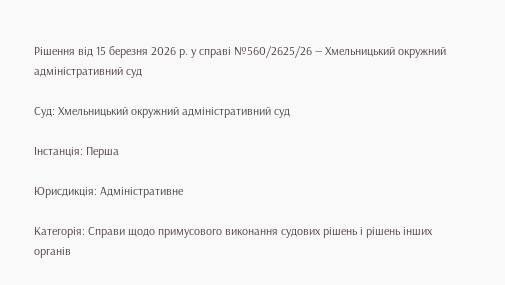Рішення від 15 березня 2026 р. у справі №560/2625/26 — Хмельницький окружний адміністративний суд

Суд: Хмельницький окружний адміністративний суд

Інстанція: Перша

Юрисдикція: Адміністративне

Категорія: Справи щодо примусового виконання судових рішень і рішень інших органів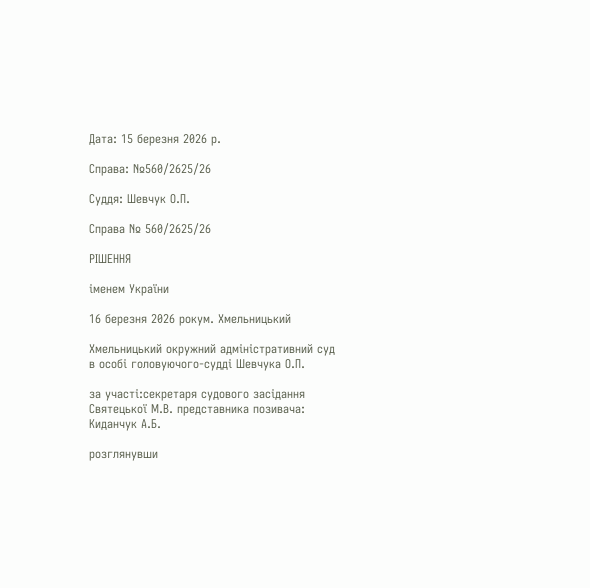Дата: 15 березня 2026 р.

Справа: №560/2625/26

Суддя: Шевчук О.П.

Справа № 560/2625/26

РІШЕННЯ

іменем України

16 березня 2026 рокум. Хмельницький

Хмельницький окружний адміністративний суд в особі головуючого-судді Шевчука О.П.

за участі:секретаря судового засідання Святецької М.В. представника позивача: Киданчук А.Б.

розглянувши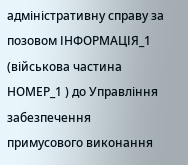адміністративну справу за позовом ІНФОРМАЦІЯ_1 (військова частина НОМЕР_1 ) до Управління забезпечення примусового виконання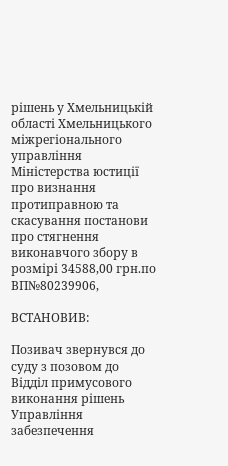рішень у Хмельницькій області Хмельницького міжрегіонального управління Міністерства юстиції про визнання протиправною та скасування постанови про стягнення виконавчого збору в розмірі 34588,00 грн.по ВП№80239906,

ВСТАНОВИВ:

Позивач звернувся до суду з позовом до Відділ примусового виконання рішень Управління забезпечення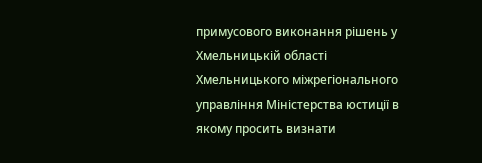примусового виконання рішень у Хмельницькій області Хмельницького міжрегіонального управління Міністерства юстиції в якому просить визнати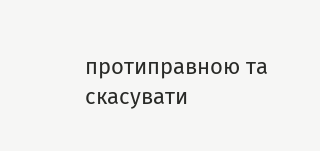протиправною та скасувати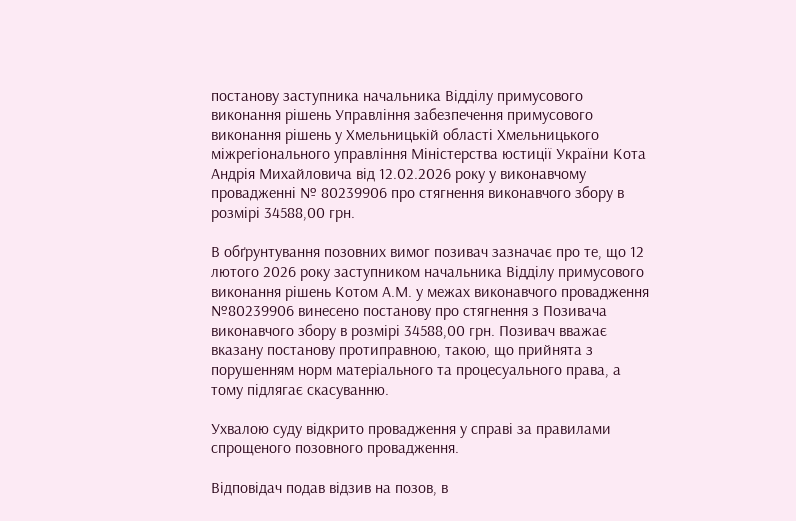постанову заступника начальника Відділу примусового виконання рішень Управління забезпечення примусового виконання рішень у Хмельницькій області Хмельницького міжрегіонального управління Міністерства юстиції України Кота Андрія Михайловича від 12.02.2026 року у виконавчому провадженні № 80239906 про стягнення виконавчого збору в розмірі 34588,00 грн.

В обґрунтування позовних вимог позивач зазначає про те, що 12 лютого 2026 року заступником начальника Відділу примусового виконання рішень Котом А.М. у межах виконавчого провадження №80239906 винесено постанову про стягнення з Позивача виконавчого збору в розмірі 34588,00 грн. Позивач вважає вказану постанову протиправною, такою, що прийнята з порушенням норм матеріального та процесуального права, а тому підлягає скасуванню.

Ухвалою суду відкрито провадження у справі за правилами спрощеного позовного провадження.

Відповідач подав відзив на позов, в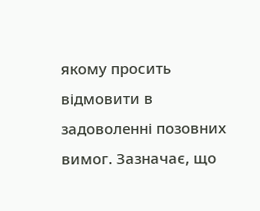якому просить відмовити в задоволенні позовних вимог. Зазначає, що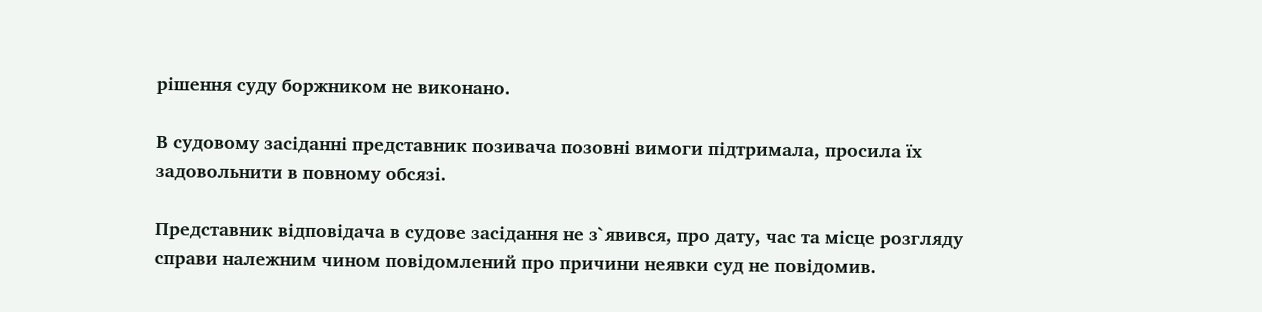рішення суду боржником не виконано.

В судовому засіданні представник позивача позовні вимоги підтримала, просила їх задовольнити в повному обсязі.

Представник відповідача в судове засідання не з`явився, про дату, час та місце розгляду справи належним чином повідомлений про причини неявки суд не повідомив.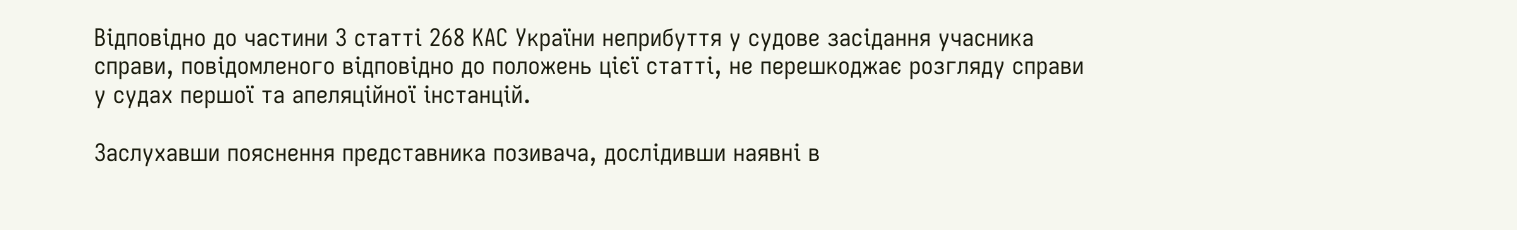Відповідно до частини 3 статті 268 КАС України неприбуття у судове засідання учасника справи, повідомленого відповідно до положень цієї статті, не перешкоджає розгляду справи у судах першої та апеляційної інстанцій.

Заслухавши пояснення представника позивача, дослідивши наявні в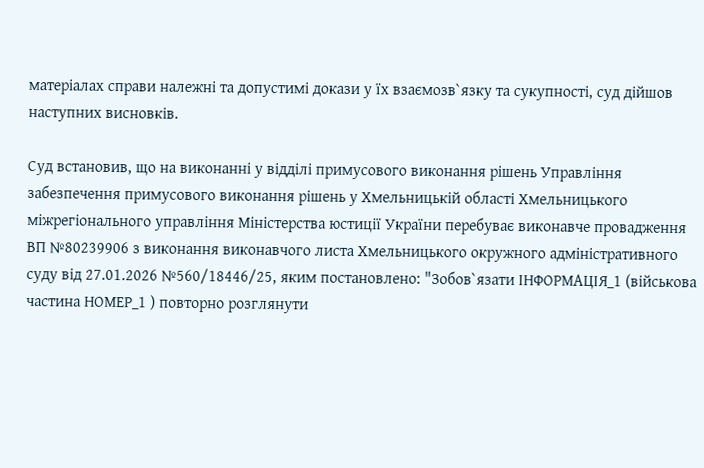матеріалах справи належні та допустимі докази у їх взаємозв`язку та сукупності, суд дійшов наступних висновків.

Суд встановив, що на виконанні у відділі примусового виконання рішень Управління забезпечення примусового виконання рішень у Хмельницькій області Хмельницького міжрегіонального управління Міністерства юстиції України перебуває виконавче провадження ВП №80239906 з виконання виконавчого листа Хмельницького окружного адміністративного суду від 27.01.2026 №560/18446/25, яким постановлено: "Зобов`язати ІНФОРМАЦІЯ_1 (військова частина НОМЕР_1 ) повторно розглянути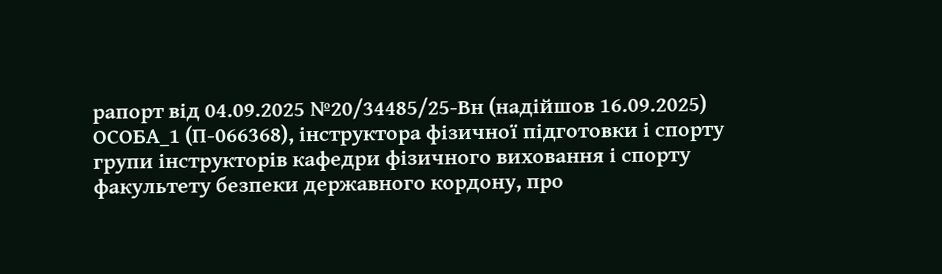рапорт від 04.09.2025 №20/34485/25-Вн (надійшов 16.09.2025) ОСОБА_1 (П-066368), інструктора фізичної підготовки і спорту групи інструкторів кафедри фізичного виховання і спорту факультету безпеки державного кордону, про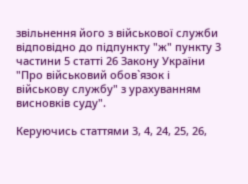звільнення його з військової служби відповідно до підпункту "ж" пункту 3 частини 5 статті 26 Закону України "Про військовий обов`язок і військову службу" з урахуванням висновків суду".

Керуючись статтями 3, 4, 24, 25, 26,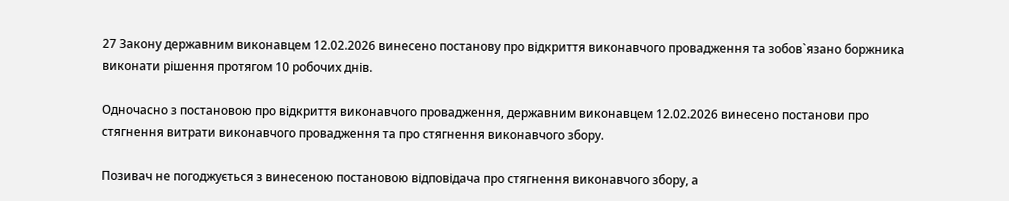27 Закону державним виконавцем 12.02.2026 винесено постанову про відкриття виконавчого провадження та зобов`язано боржника виконати рішення протягом 10 робочих днів.

Одночасно з постановою про відкриття виконавчого провадження, державним виконавцем 12.02.2026 винесено постанови про стягнення витрати виконавчого провадження та про стягнення виконавчого збору.

Позивач не погоджується з винесеною постановою відповідача про стягнення виконавчого збору, а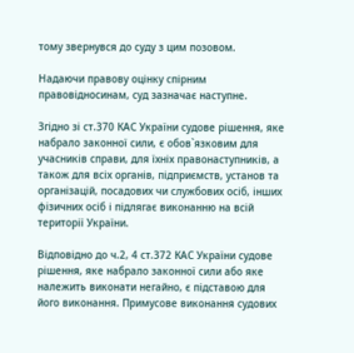тому звернувся до суду з цим позовом.

Надаючи правову оцінку спірним правовідносинам, суд зазначає наступне.

Згідно зі ст.370 КАС України судове рішення, яке набрало законної сили, є обов`язковим для учасників справи, для їхніх правонаступників, а також для всіх органів, підприємств, установ та організацій, посадових чи службових осіб, інших фізичних осіб і підлягає виконанню на всій території України.

Відповідно до ч.2, 4 ст.372 КАС України судове рішення, яке набрало законної сили або яке належить виконати негайно, є підставою для його виконання. Примусове виконання судових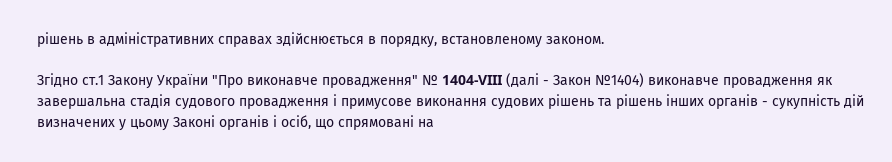рішень в адміністративних справах здійснюється в порядку, встановленому законом.

Згідно ст.1 Закону України "Про виконавче провадження" № 1404-VIII (далі - Закон №1404) виконавче провадження як завершальна стадія судового провадження і примусове виконання судових рішень та рішень інших органів - сукупність дій визначених у цьому Законі органів і осіб, що спрямовані на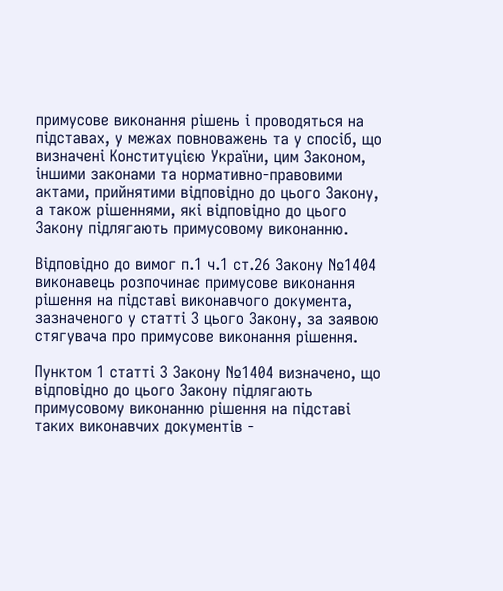примусове виконання рішень і проводяться на підставах, у межах повноважень та у спосіб, що визначені Конституцією України, цим Законом, іншими законами та нормативно-правовими актами, прийнятими відповідно до цього Закону, а також рішеннями, які відповідно до цього Закону підлягають примусовому виконанню.

Відповідно до вимог п.1 ч.1 ст.26 Закону №1404 виконавець розпочинає примусове виконання рішення на підставі виконавчого документа, зазначеного у статті 3 цього Закону, за заявою стягувача про примусове виконання рішення.

Пунктом 1 статті 3 Закону №1404 визначено, що відповідно до цього Закону підлягають примусовому виконанню рішення на підставі таких виконавчих документів -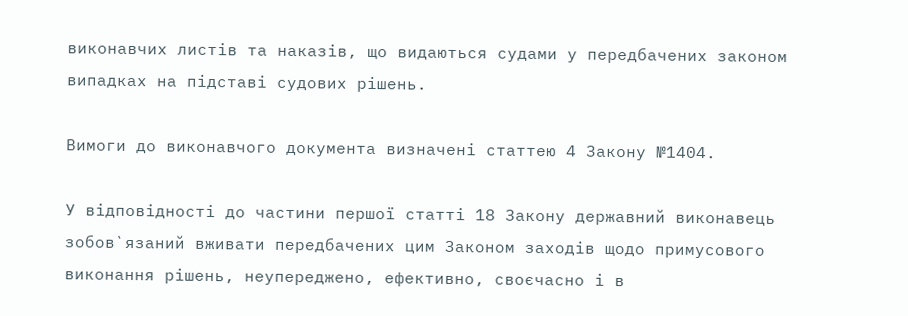виконавчих листів та наказів, що видаються судами у передбачених законом випадках на підставі судових рішень.

Вимоги до виконавчого документа визначені статтею 4 Закону №1404.

У відповідності до частини першої статті 18 Закону державний виконавець зобов`язаний вживати передбачених цим Законом заходів щодо примусового виконання рішень, неупереджено, ефективно, своєчасно і в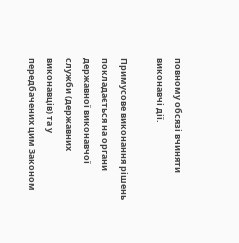повному обсязі вчиняти виконавчі дії.

Примусове виконання рішень покладається на органи державної виконавчої служби (державних виконавців) та у передбачених цим Законом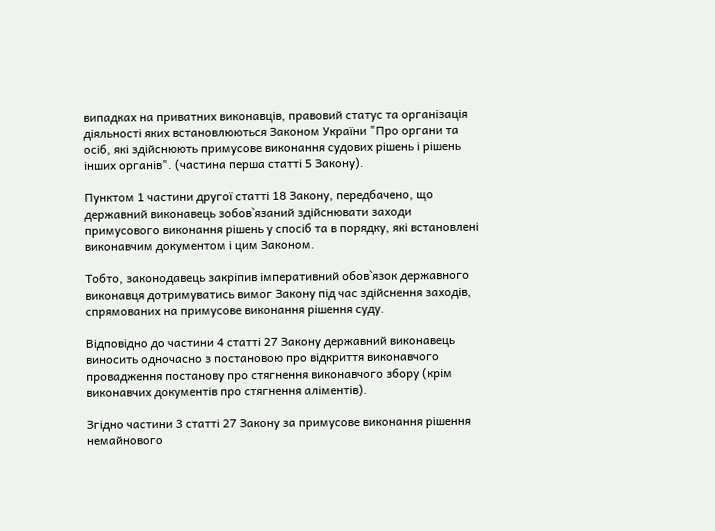випадках на приватних виконавців, правовий статус та організація діяльності яких встановлюються Законом України "Про органи та осіб, які здійснюють примусове виконання судових рішень і рішень інших органів". (частина перша статті 5 Закону).

Пунктом 1 частини другої статті 18 Закону, передбачено, що державний виконавець зобов`язаний здійснювати заходи примусового виконання рішень у спосіб та в порядку, які встановлені виконавчим документом і цим Законом.

Тобто, законодавець закріпив імперативний обов`язок державного виконавця дотримуватись вимог Закону під час здійснення заходів, спрямованих на примусове виконання рішення суду.

Відповідно до частини 4 статті 27 Закону державний виконавець виносить одночасно з постановою про відкриття виконавчого провадження постанову про стягнення виконавчого збору (крім виконавчих документів про стягнення аліментів).

Згідно частини 3 статті 27 Закону за примусове виконання рішення немайнового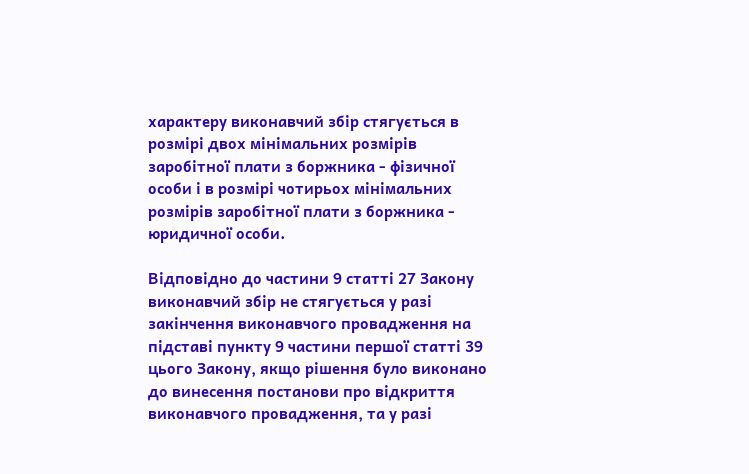характеру виконавчий збір стягується в розмірі двох мінімальних розмірів заробітної плати з боржника - фізичної особи і в розмірі чотирьох мінімальних розмірів заробітної плати з боржника - юридичної особи.

Відповідно до частини 9 статті 27 Закону виконавчий збір не стягується у разі закінчення виконавчого провадження на підставі пункту 9 частини першої статті 39 цього Закону, якщо рішення було виконано до винесення постанови про відкриття виконавчого провадження, та у разі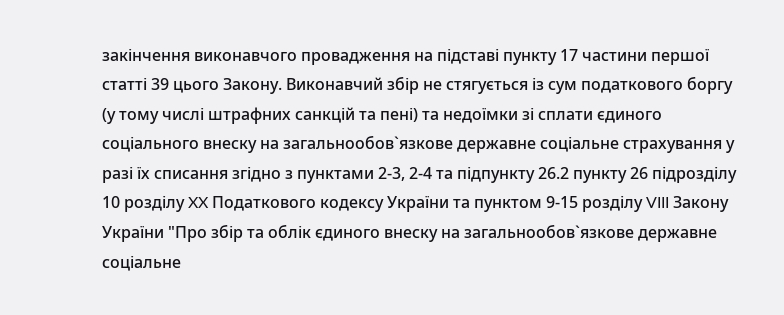закінчення виконавчого провадження на підставі пункту 17 частини першої статті 39 цього Закону. Виконавчий збір не стягується із сум податкового боргу (у тому числі штрафних санкцій та пені) та недоїмки зі сплати єдиного соціального внеску на загальнообов`язкове державне соціальне страхування у разі їх списання згідно з пунктами 2-3, 2-4 та підпункту 26.2 пункту 26 підрозділу 10 розділу XX Податкового кодексу України та пунктом 9-15 розділу VIII Закону України "Про збір та облік єдиного внеску на загальнообов`язкове державне соціальне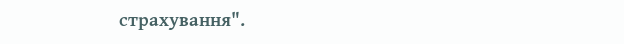страхування".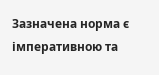Зазначена норма є імперативною та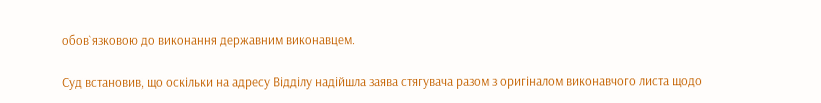обов`язковою до виконання державним виконавцем.

Суд встановив, що оскільки на адресу Відділу надійшла заява стягувача разом з оригіналом виконавчого листа щодо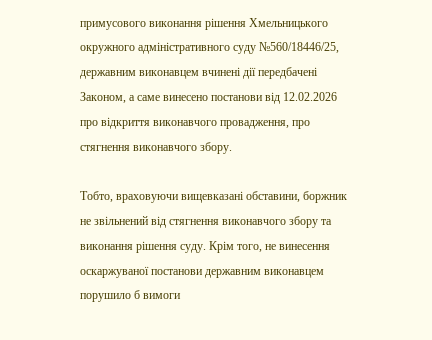примусового виконання рішення Хмельницького окружного адміністративного суду №560/18446/25, державним виконавцем вчинені дії передбачені Законом, а саме винесено постанови від 12.02.2026 про відкриття виконавчого провадження, про стягнення виконавчого збору.

Тобто, враховуючи вищевказані обставини, боржник не звільнений від стягнення виконавчого збору та виконання рішення суду. Крім того, не винесення оскаржуваної постанови державним виконавцем порушило б вимоги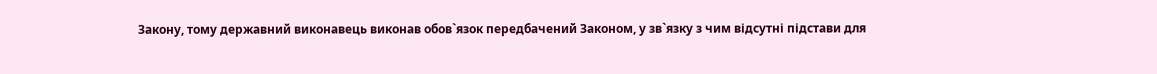Закону, тому державний виконавець виконав обов`язок передбачений Законом, у зв`язку з чим відсутні підстави для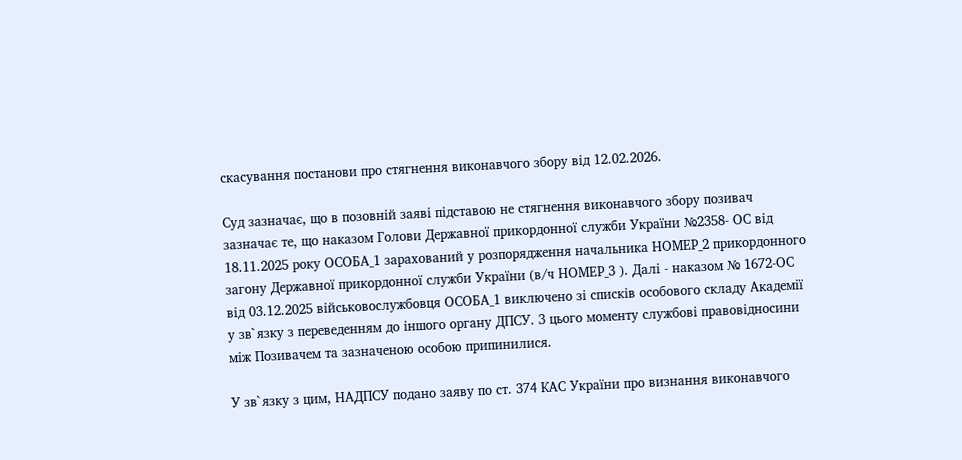скасування постанови про стягнення виконавчого збору від 12.02.2026.

Суд зазначає, що в позовній заяві підставою не стягнення виконавчого збору позивач зазначає те, що наказом Голови Державної прикордонної служби України №2358- ОС від 18.11.2025 року ОСОБА_1 зарахований у розпорядження начальника НОМЕР_2 прикордонного загону Державної прикордонної служби України (в/ч НОМЕР_3 ). Далі - наказом № 1672-ОС від 03.12.2025 військовослужбовця ОСОБА_1 виключено зі списків особового складу Академії у зв`язку з переведенням до іншого органу ДПСУ. З цього моменту службові правовідносини між Позивачем та зазначеною особою припинилися.

У зв`язку з цим, НАДПСУ подано заяву по ст. 374 КАС України про визнання виконавчого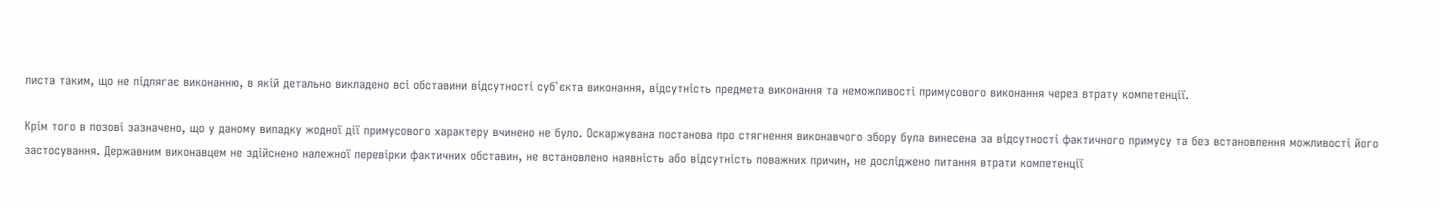листа таким, що не підлягає виконанню, в якій детально викладено всі обставини відсутності суб`єкта виконання, відсутність предмета виконання та неможливості примусового виконання через втрату компетенції.

Крім того в позові зазначено, що у даному випадку жодної дії примусового характеру вчинено не було. Оскаржувана постанова про стягнення виконавчого збору була винесена за відсутності фактичного примусу та без встановлення можливості його застосування. Державним виконавцем не здійснено належної перевірки фактичних обставин, не встановлено наявність або відсутність поважних причин, не досліджено питання втрати компетенції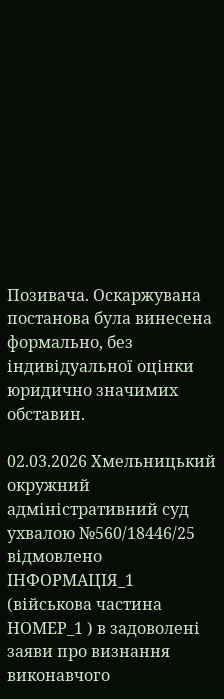Позивача. Оскаржувана постанова була винесена формально, без індивідуальної оцінки юридично значимих обставин.

02.03.2026 Хмельницький окружний адміністративний суд ухвалою №560/18446/25 відмовлено ІНФОРМАЦІЯ_1 (військова частина НОМЕР_1 ) в задоволені заяви про визнання виконавчого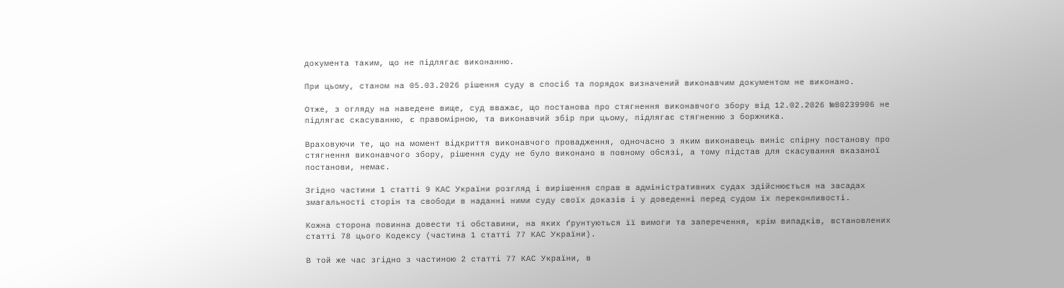документа таким, що не підлягає виконанню.

При цьому, станом на 05.03.2026 рішення суду в спосіб та порядок визначений виконавчим документом не виконано.

Отже, з огляду на наведене вище, суд вважає, що постанова про стягнення виконавчого збору від 12.02.2026 №80239906 не підлягає скасуванню, є правомірною, та виконавчий збір при цьому, підлягає стягненню з боржника.

Враховуючи те, що на момент відкриття виконавчого провадження, одночасно з яким виконавець виніс спірну постанову про стягнення виконавчого збору, рішення суду не було виконано в повному обсязі, а тому підстав для скасування вказаної постанови, немає.

Згідно частини 1 статті 9 КАС України розгляд і вирішення справ в адміністративних судах здійснюється на засадах змагальності сторін та свободи в наданні ними суду своїх доказів і у доведенні перед судом їх переконливості.

Кожна сторона повинна довести ті обставини, на яких ґрунтуються її вимоги та заперечення, крім випадків, встановлених статті 78 цього Кодексу (частина 1 статті 77 КАС України).

В той же час згідно з частиною 2 статті 77 КАС України, в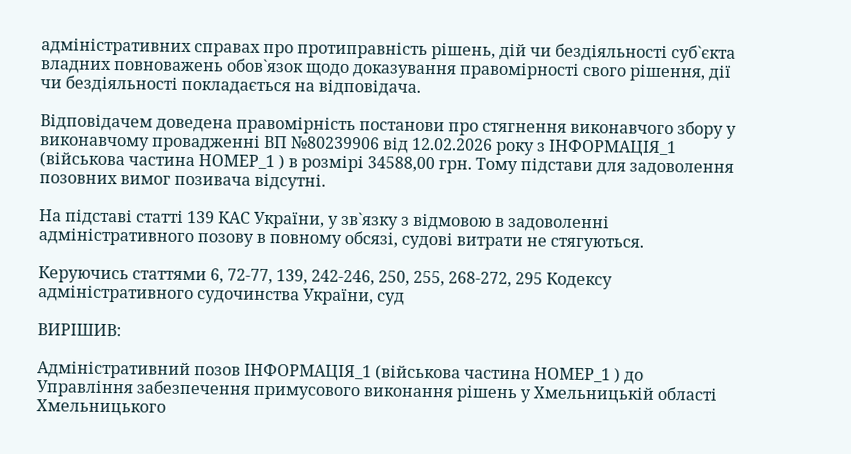адміністративних справах про протиправність рішень, дій чи бездіяльності суб`єкта владних повноважень обов`язок щодо доказування правомірності свого рішення, дії чи бездіяльності покладається на відповідача.

Відповідачем доведена правомірність постанови про стягнення виконавчого збору у виконавчому провадженні ВП №80239906 від 12.02.2026 року з ІНФОРМАЦІЯ_1 (військова частина НОМЕР_1 ) в розмірі 34588,00 грн. Тому підстави для задоволення позовних вимог позивача відсутні.

На підставі статті 139 КАС України, у зв`язку з відмовою в задоволенні адміністративного позову в повному обсязі, судові витрати не стягуються.

Керуючись статтями 6, 72-77, 139, 242-246, 250, 255, 268-272, 295 Кодексу адміністративного судочинства України, суд

ВИРІШИВ:

Адміністративний позов ІНФОРМАЦІЯ_1 (військова частина НОМЕР_1 ) до Управління забезпечення примусового виконання рішень у Хмельницькій області Хмельницького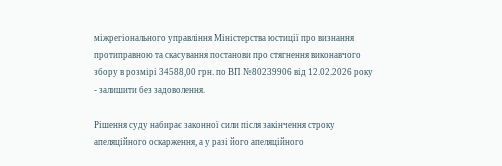міжрегіонального управління Міністерства юстиції про визнання протиправною та скасування постанови про стягнення виконавчого збору в розмірі 34588,00 грн. по ВП №80239906 від 12.02.2026 року - залишити без задоволення.

Рішення суду набирає законної сили після закінчення строку апеляційного оскарження, а у разі його апеляційного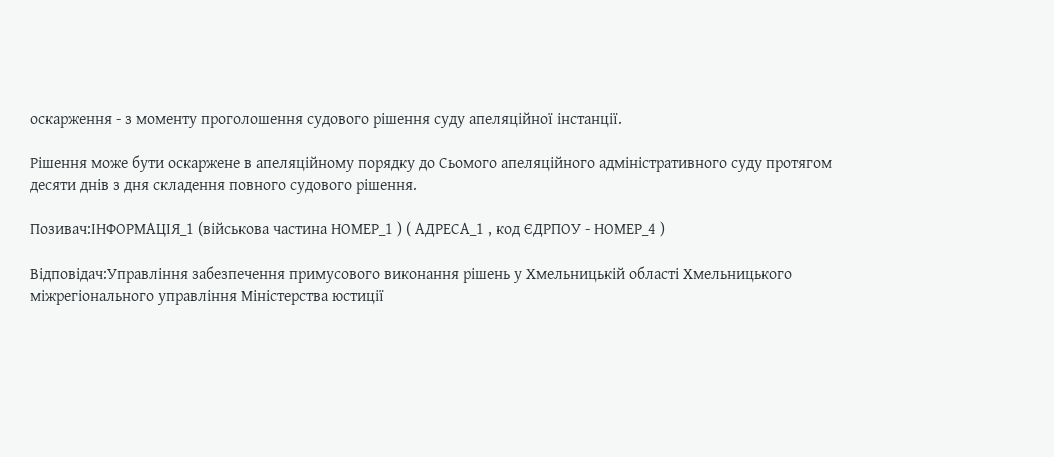оскарження - з моменту проголошення судового рішення суду апеляційної інстанції.

Рішення може бути оскаржене в апеляційному порядку до Сьомого апеляційного адміністративного суду протягом десяти днів з дня складення повного судового рішення.

Позивач:ІНФОРМАЦІЯ_1 (військова частина НОМЕР_1 ) ( АДРЕСА_1 , код ЄДРПОУ - НОМЕР_4 )

Відповідач:Управління забезпечення примусового виконання рішень у Хмельницькій області Хмельницького міжрегіонального управління Міністерства юстиції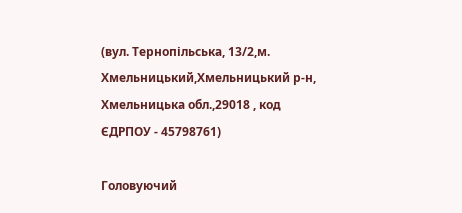(вул. Тернопільська, 13/2,м. Хмельницький,Хмельницький р-н, Хмельницька обл.,29018 , код ЄДРПОУ - 45798761)

Головуючий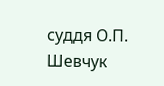суддя О.П. Шевчук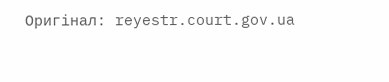Оригінал: reyestr.court.gov.ua